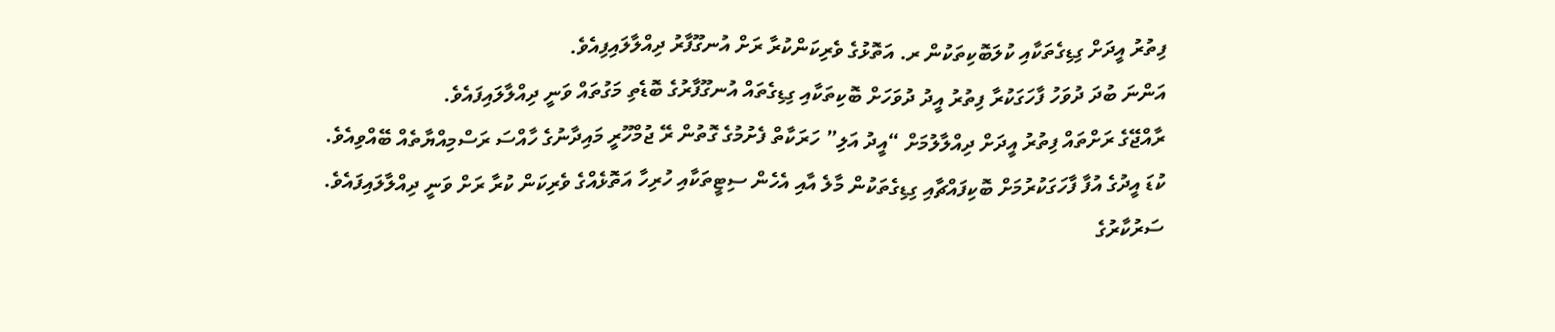ފިތުރު އީދަށް ގިޑިގެތަކާއި ކުލަބޮކިތަކުން ރ. އަތޮޅުގެ ވެރިކަންކުރާ ރަށް އުނގޫފާރު ދިއްލާލައިފިއެވެ.
އަންނަ ބުދަ ދުވަހު ފާހަގަކުރާ ފިތުރު އީދު ދުވަހަށް ބޮކިތަކާއި ގިޑިގެތައް އުނގޫފާރުގެ ބޮޑެތި މަގުތައް ވަނީ ދިއްލާލައިފައެވެ.
ރާއްޖޭގެ ރަށްތައް ފިތުރު އީދަށް ދިއްލާލުމަށް “އީދު އަލި” ހަރަކާތް ފެށުމުގެ ގޮތުން ރޭ ޖުމްހޫރީ މައިދާނުގެ ހާއްސަ ރަސްމިއްޔާތެއް ބޭއްވިއެވެ.
ކުޑަ އީދުގެ އުފާ ފާހަގަކުރުމަށް ބޮކިފައްޗާއި ގިޑިގެތަކުން މާލެ އާއި އެހެން ސިޓީތަކާއި ހުރިހާ އަތޮޅެއްގެ ވެރިކަން ކުރާ ރަށް ވަނީ ދިއްލާލައިފައެވެ.
ސަރުކާރުގެ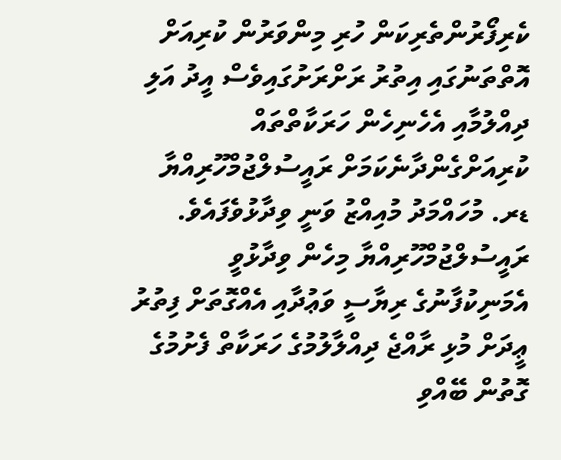ކެރިފޯރުންތެރިކަން ހުރި މިންވަރުން ކުރިއަށް އޮތްތަނުގައި އިތުރު ރަށްރަށުގައިވެސް އީދު އަލި ދިއްލުމާއި އެހެނިހެން ހަރަކާތްތައް ކުރިއަށްގެންދާނެކަމަށް ރައީސުލްޖުމްހޫރިއްޔާ ޑރ. މުހައްމަދު މުއިއްޒު ވަނީ ވިދާޅުވެފައެވެ.
ރައީސުލްޖުމްހޫރިއްޔާ މިހެން ވިދާޅުވީ އެމަނިކުފާނުގެ ރިޔާސީ ވަޢުދާއި އެއްގޮތަށް ފިތުރު ޢީދަށް މުޅި ރާއްޖެ ދިއްލާލުމުގެ ހަރަކާތް ފެށުމުގެ ގޮތުން ބޭއްވި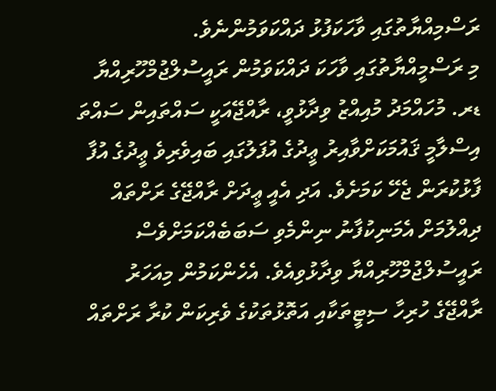ރަސްމިއްޔާތުގައި ވާހަކަފުޅު ދައްކަވަމުންނެވެ.
މި ރަސްމީއްޔާތުގައި ވާހަކަ ދައްކަވަމުން ރައީސުލްޖުމްހޫރިއްޔާ ޑރ. މުހައްމަދު މުއިއްޒު ވިދާޅުވީ، ރާއްޖޭއަކީ ސައްތައިން ސައްތަ އިސްލާމީ ޤައުމަކަށްވާއިރު ޢީދުގެ އުފަލުގައި ބައިވެރިވެ ޢީދުގެ އުފާ ފާޅުކުރަން ޖެހޭ ކަމަށެވެ. އަދި އެއީ ޢީދަށް ރާއްޖޭގެ ރަށްތައް ދިއްލުމަށް އެމަނިކުފާނު ނިންމެވި ސަބަބެއްކަމަށްވެސް ރައީސުލްޖުމްހޫރިއްޔާ ވިދާޅުވިއެވެ. އެހެންކަމުން މިއަހަރު ރާއްޖޭގެ ހުރިހާ ސިޓީތަކާއި އަތޮޅުތަކުގެ ވެރިކަން ކުރާ ރަށްތައް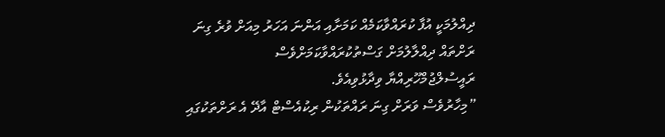ދިއްލުމަކީ އުފާ ކުރައްވާކަމެއް ކަމަށާއި އަންނަ އަހަރު މިއަށް ވުރެ ގިނަ ރަށްތައް ދިއްލާލުމަށް ގަސްތުކުރައްވާކަމަށްވެސް ރައީސުލްޖުމްހޫރިއްޔާ ވިދާޅުވިއެވެ.
”މިހާރުވެސް ވަރަށް ގިނަ ރައްތަކުން ރިކުއެސްޓް އާދޭ އެ ރަށްތަކުގައި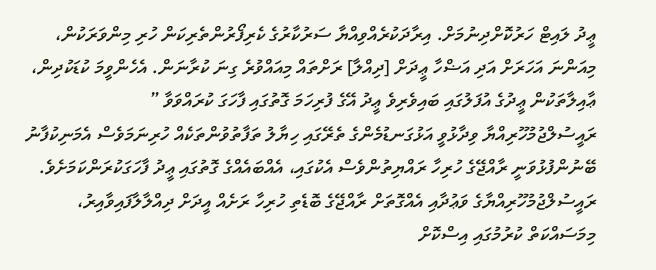ޢީދު ލައިޓް ހަރުކޮށްދިނުމަށް. އިރާދަކުރެއްވިއްޔާ ސަރުކާރުގެ ކެރިފޯރުންތެރިކަން ހުރި މިންވަރަކުން، މިއަންނަ އަހަރަށް އަދި އަޟްހާ ޢީދަށް [ދިއްލާ] ރަށްތައް މިއައްވުރެ ގިނަ ކުރާނަން. އެހެންވީމަ ކުޑަކުދިން، ޢާއިލާތަކުން ޢީދުގެ އުފަލުގައި ބައިވެރިވެ ޢީދު އޭގެ ފުރިހަމަ ގޮތުގައި ފާހަގަ ކުރައްވަވާ ”
ރައީސުލްޖުމުހޫރިއްޔާ ވިދާޅުވީ އަޅުގަނޑުމެންގެ ތެރޭގައި ހިޔާލު ތަފާތުވުންތަކެއް ހުރިނަމަވެސް އެމަނިކުފާނު ބޭނުންފުޅުވަނީ ރާއްޖޭގެ ހުރިހާ ރައްޔިތުންވެސް އެކުގައި، އެއްބައެއްގެ ގޮތުގައި ޢީދު ފާހަގަކުރަންކަމަށެވެ.
ރައީސުލްޖުމުހޫރިއްޔާގެ ވަޢުދާއި އެއްގޮތަށް ރާއްޖޭގެ ބޮޑެތި ހުރިހާ ރަށެއް އީދަށް ދިއްލާލާފައިވާއިރު، މިމަސައްކަތް ކުރުމުގައި އިސްކޮށް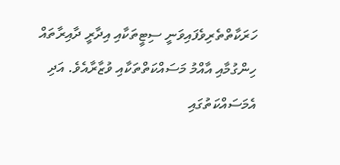ހަރަކާތްތެރިވެފައިވަނީ ސިޓީތަކާއި އިދާރީ ދާއިރާތައް ހިންގުމާއި އާއްމު މަސައްކަތްތަކާއި ވުޒާރާއެވެ. އަދި އެމަސައްކަތުގައި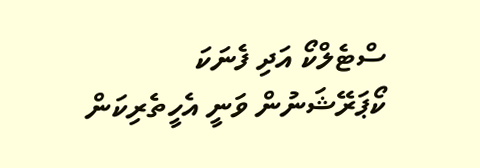ސްޓެލްކޯ އަދި ފެނަކަ ކޯޕަރޭޝަނުން ވަނީ އެހީތެރިކަން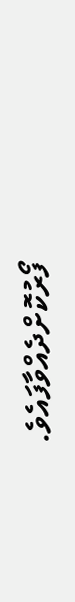ފޯރުކޮށްދެއްވާފައެވެ.